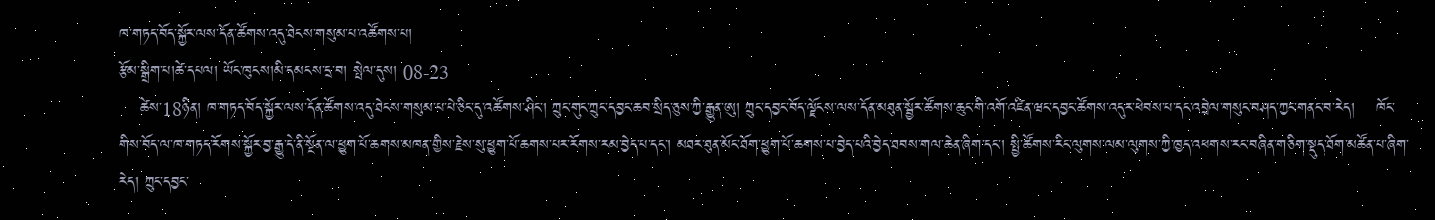ཁ་གཏད་བོད་སྐྱོར་ལས་དོན་ཚོགས་འདུ་ཐེངས་གསུམ་པ་འཚོགས་པ།
རྩོམ་སྒྲིག་པ།ཚེ་དཔལ། ཡོང་ཁུངས།མི་དམངས་དྲ་བ། སྤེལ་དུས། 08-23
    ཚེས་18ཉིན། ཁ་གཏད་བོད་སྐྱོར་ལས་དོན་ཚོགས་འདུ་ཐེངས་གསུམ་པ་པེ་ཅིང་དུ་འཚོགས་ཤིང་། ཀྲུང་གུང་ཀྲུང་དབྱང་ཆབ་སྲིད་ཅུས་ཀྱི་རྒྱུན་ཨུ། ཀྲུང་དབྱང་བོད་ལྗོངས་ལས་དོན་མཐུན་སྦྱོར་ཚོགས་ཆུང་གི་འགོ་འཛིན་ཝང་དབྱང་ཚོགས་འདུར་ཕེབས་པ་དང་འབྲེལ་གསུང་བཤད་ཀྱང་གནང་བ་རེད།    ཁོང་གིས་བོད་ལ་ཁ་གཏད་རོགས་སྐྱོར་བྱ་རྒྱུ་དེ་ནི་སྔོན་ལ་ཕྱུག་པོ་ཆགས་མཁན་གྱིས་རྗེས་སུ་ཕྱུག་པོ་ཆགས་པར་རོགས་རམ་བྱེད་པ་དང་། མཐར་ཐུན་མོང་ཐོག་ཕྱུག་པོ་ཆགས་པ་བྱེད་པའི་བྱེད་ཐབས་གལ་ཆེན་ཞིག་དང་། སྤྱི་ཚོགས་རིང་ལུགས་ལམ་ལུགས་ཀྱི་ཁྱད་འཕགས་རང་བཞིན་གཅིག་སྡུད་ཐོག་མཚོན་པ་ཞིག་རེད། ཀྲུང་དབྱང་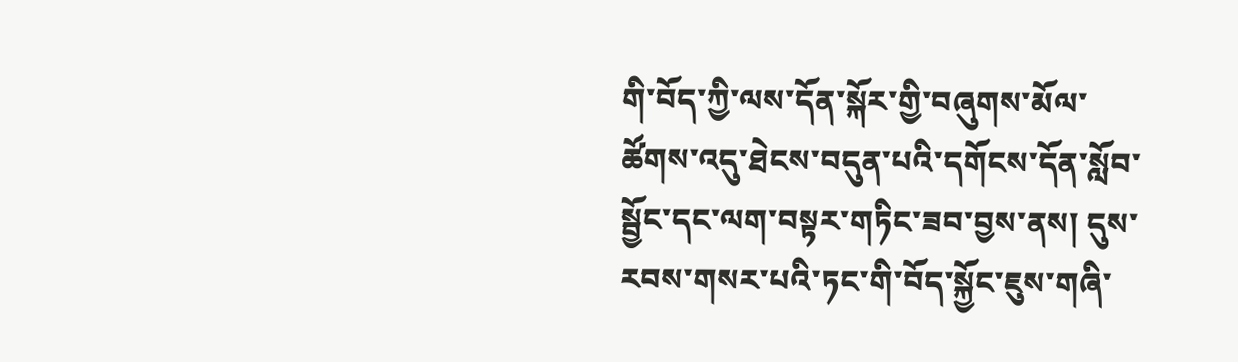གི་བོད་ཀྱི་ལས་དོན་སྐོར་གྱི་བཞུགས་མོལ་ཚོགས་འདུ་ཐེངས་བདུན་པའི་དགོངས་དོན་སློབ་སྦྱོང་དང་ལག་བསྟར་གཏིང་ཟབ་བྱས་ནས། དུས་རབས་གསར་པའི་ཏང་གི་བོད་སྐྱོང་ཇུས་གཞི་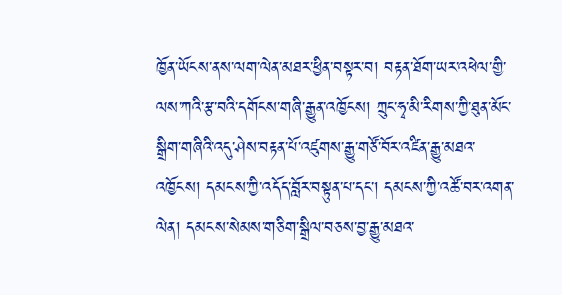ཁྱོན་ཡོངས་ནས་ལག་ལེན་མཐར་ཕྱིན་བསྟར་བ། བརྟན་ཐོག་ཡར་འཕེལ་གྱི་ལས་ཀའི་རྩ་བའི་དགོངས་གཞི་རྒྱུན་འཁྱོངས། ཀྲུང་ཧྭ་མི་རིགས་ཀྱི་ཐུན་མོང་སྒྲིག་གཞིའི་འདུ་ཤེས་བརྟན་པོ་འཛུགས་རྒྱུ་གཙོ་བོར་འཛིན་རྒྱུ་མཐའ་འཁྱོངས། དམངས་ཀྱི་འདོད་བློར་བསྟུན་པ་དང་། དམངས་ཀྱི་འཚོ་བར་འགན་ལེན། དམངས་སེམས་གཅིག་སྒྲིལ་བཅས་བྱ་རྒྱུ་མཐའ་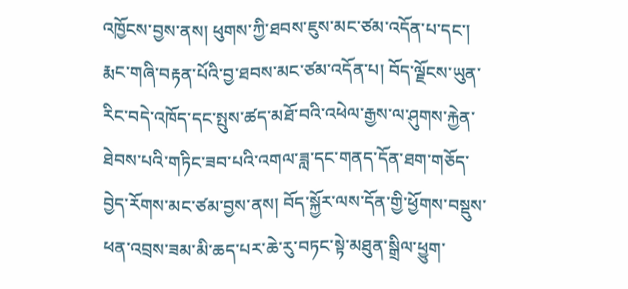འཁྱོངས་བྱས་ནས། ཕུགས་ཀྱི་ཐབས་ཇུས་མང་ཙམ་འདོན་པ་དང་། རྨང་གཞི་བརྟན་པོའི་བྱ་ཐབས་མང་ཙམ་འདོན་པ། བོད་ལྗོངས་ཡུན་རིང་བདེ་འཁོད་དང་སྤུས་ཚད་མཐོ་བའི་འཕེལ་རྒྱས་ལ་ཤུགས་རྐྱེན་ཐེབས་པའི་གཏིང་ཟབ་པའི་འགལ་ཟླ་དང་གནད་དོན་ཐག་གཅོད་བྱེད་རོགས་མང་ཙམ་བྱས་ནས། བོད་སྐྱོར་ལས་དོན་གྱི་ཕྱོགས་བསྡུས་ཕན་འབྲས་ཟམ་མི་ཆད་པར་ཆེ་རུ་བཏང་སྟེ་མཐུན་སྒྲིལ་ཕྱུག་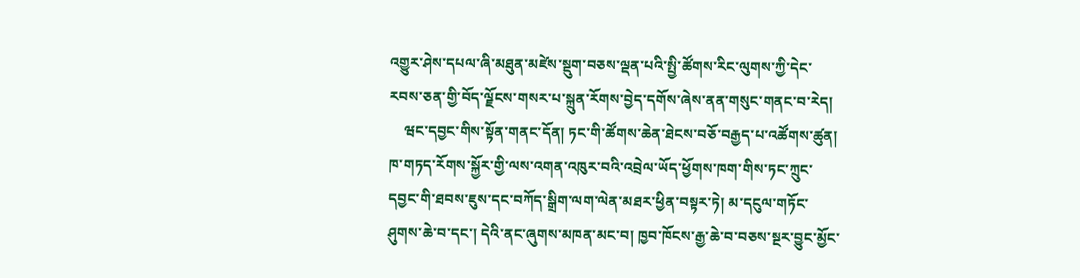འགྱུར་ཤེས་དཔལ་ཞི་མཐུན་མཛེས་སྡུག་བཅས་ལྡན་པའི་སྤྱི་ཚོགས་རིང་ལུགས་ཀྱི་དེང་རབས་ཅན་གྱི་བོད་ལྗོངས་གསར་པ་སྐྲུན་རོགས་བྱེད་དགོས་ཞེས་ནན་གསུང་གནང་བ་རེད།
    ཝང་དབྱང་གིས་སྟོན་གནང་དོན། ཏང་གི་ཚོགས་ཆེན་ཐེངས་བཅོ་བརྒྱད་པ་འཚོགས་ཚུན། ཁ་གཏད་རོགས་སྐྱོར་གྱི་ལས་འགན་འཁུར་བའི་འབྲེལ་ཡོད་ཕྱོགས་ཁག་གིས་ཏང་ཀྲུང་དབྱང་གི་ཐབས་ཇུས་དང་བཀོད་སྒྲིག་ལག་ལེན་མཐར་ཕྱིན་བསྟར་ཏེ། མ་དངུལ་གཏོང་ཤུགས་ཆེ་བ་དང་། དེའི་ནང་ཞུགས་མཁན་མང་བ། ཁྱབ་ཁོངས་རྒྱ་ཆེ་བ་བཅས་སྔར་བྱུང་མྱོང་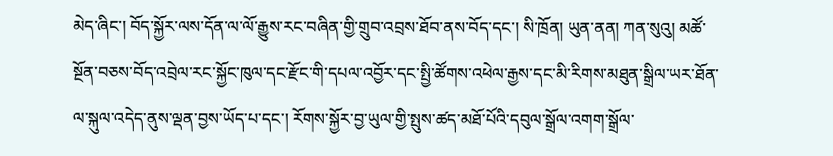མེད་ཞིང་། བོད་སྐྱོར་ལས་དོན་ལ་ལོ་རྒྱུས་རང་བཞིན་གྱི་གྲུབ་འབྲས་ཐོབ་ནས་བོད་དང་། སི་ཁྲོན། ཡུན་ནན། ཀན་སུའུ། མཚོ་སྔོན་བཅས་བོད་འབྲེལ་རང་སྐྱོང་ཁུལ་དང་རྫོང་གི་དཔལ་འབྱོར་དང་སྤྱི་ཚོགས་འཕེལ་རྒྱས་དང་མི་རིགས་མཐུན་སྒྲིལ་ཡར་ཐོན་ལ་སྐུལ་འདེད་ནུས་ལྡན་བྱས་ཡོད་པ་དང་། རོགས་སྐྱོར་བྱ་ཡུལ་གྱི་སྤུས་ཚད་མཐོ་པོའི་དབུལ་སྒྲོལ་འགག་སྒྲོལ་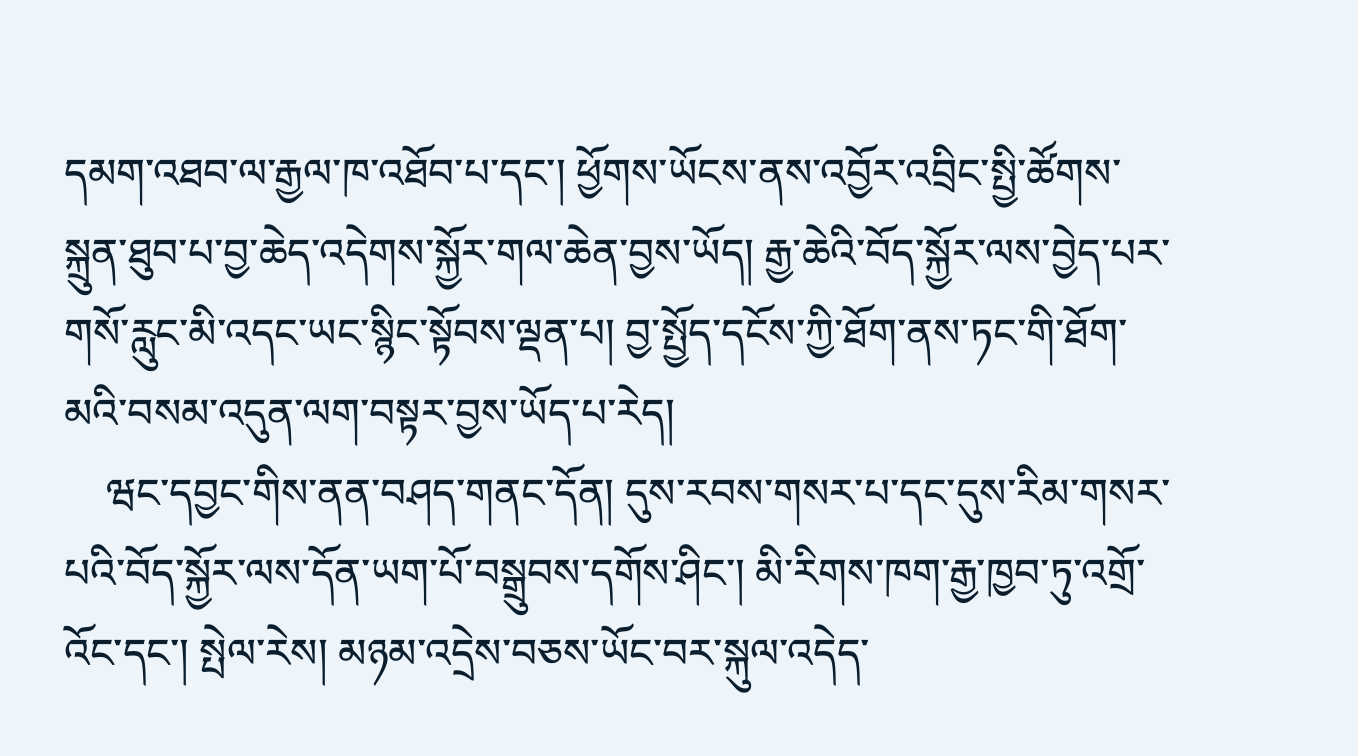དམག་འཐབ་ལ་རྒྱལ་ཁ་འཐོབ་པ་དང་། ཕྱོགས་ཡོངས་ནས་འབྱོར་འབྲིང་སྤྱི་ཚོགས་སྐྲུན་ཐུབ་པ་བྱ་ཆེད་འདེགས་སྐྱོར་གལ་ཆེན་བྱས་ཡོད། རྒྱ་ཆེའི་བོད་སྐྱོར་ལས་བྱེད་པར་གསོ་རླུང་མི་འདང་ཡང་སྙིང་སྟོབས་ལྡན་པ། བྱ་སྤྱོད་དངོས་ཀྱི་ཐོག་ནས་ཏང་གི་ཐོག་མའི་བསམ་འདུན་ལག་བསྟར་བྱས་ཡོད་པ་རེད།
    ཝང་དབྱང་གིས་ནན་བཤད་གནང་དོན། དུས་རབས་གསར་པ་དང་དུས་རིམ་གསར་པའི་བོད་སྐྱོར་ལས་དོན་ཡག་པོ་བསྒྲུབས་དགོས་ཤིང་། མི་རིགས་ཁག་རྒྱ་ཁྱབ་ཏུ་འགྲོ་འོང་དང་། སྤེལ་རེས། མཉམ་འདྲེས་བཅས་ཡོང་བར་སྐུལ་འདེད་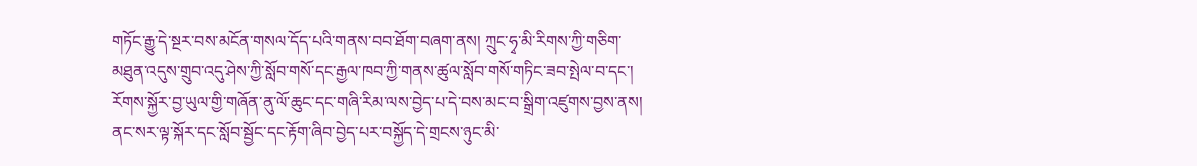གཏོང་རྒྱུ་དེ་སྔར་བས་མངོན་གསལ་དོད་པའི་གནས་བབ་ཐོག་བཞག་ནས། ཀྲུང་ཧྭ་མི་རིགས་ཀྱི་གཅིག་མཐུན་འདུས་གྲུབ་འདུ་ཤེས་ཀྱི་སློབ་གསོ་དང་རྒྱལ་ཁབ་ཀྱི་གནས་ཚུལ་སློབ་གསོ་གཏིང་ཟབ་སྤེལ་བ་དང་། རོགས་སྐྱོར་བྱ་ཡུལ་གྱི་གཞོན་ནུ་ལོ་ཆུང་དང་གཞི་རིམ་ལས་བྱེད་པ་དེ་བས་མང་བ་སྒྲིག་འཛུགས་བྱས་ནས། ནང་སར་ལྟ་སྐོར་དང་སློབ་སྦྱོང་དང་རྟོག་ཞིབ་བྱེད་པར་བསྐྱོད་དེ་གྲངས་ཉུང་མི་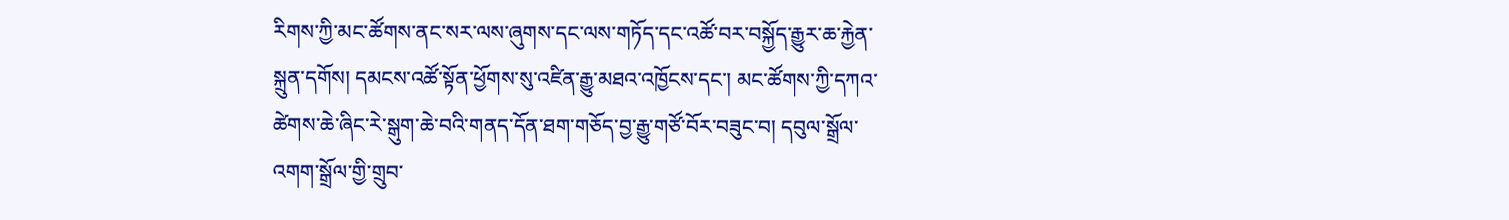རིགས་ཀྱི་མང་ཚོགས་ནང་སར་ལས་ཞུགས་དང་ལས་གཏོད་དང་འཚོ་བར་བསྐྱོད་རྒྱུར་ཆ་རྐྱེན་སྐྲུན་དགོས། དམངས་འཚོ་སྟོན་ཕྱོགས་སུ་འཛིན་རྒྱུ་མཐའ་འཁྱོངས་དང་། མང་ཚོགས་ཀྱི་དཀའ་ཚེགས་ཆེ་ཞིང་རེ་སྒུག་ཆེ་བའི་གནད་དོན་ཐག་གཅོད་བྱ་རྒྱུ་གཙོ་བོར་བཟུང་བ། དབུལ་སྒྲོལ་འགག་སྒྲོལ་གྱི་གྲུབ་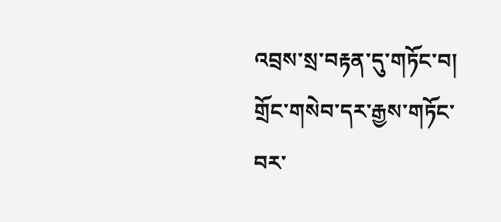འབྲས་སྲ་བརྟན་དུ་གཏོང་བ། གྲོང་གསེབ་དར་རྒྱས་གཏོང་བར་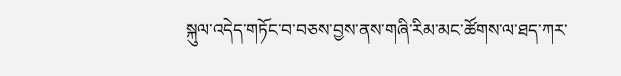སྐུལ་འདེད་གཏོང་བ་བཅས་བྱས་ནས་གཞི་རིམ་མང་ཚོགས་ལ་ཐད་ཀར་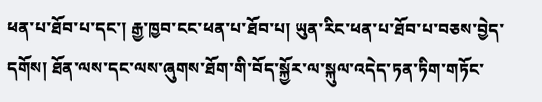ཕན་པ་ཐོབ་པ་དང་། རྒྱ་ཁྱབ་ངང་ཕན་པ་ཐོབ་པ། ཡུན་རིང་ཕན་པ་ཐོབ་པ་བཅས་བྱེད་དགོས། ཐོན་ལས་དང་ལས་ཞུགས་ཐོག་གི་བོད་སྐྱོར་ལ་སྐུལ་འདེད་ཏན་ཏིག་གཏོང་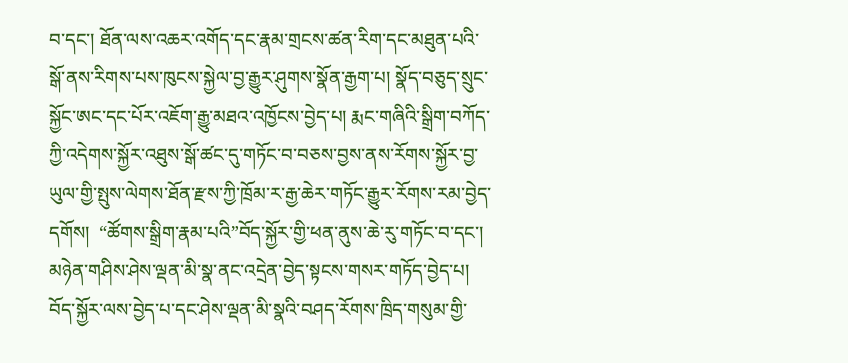བ་དང་། ཐོན་ལས་འཆར་འགོད་དང་རྣམ་གྲངས་ཚན་རིག་དང་མཐུན་པའི་སྒོ་ནས་རིགས་པས་ཁུངས་སྐྱེལ་བྱ་རྒྱུར་ཤུགས་སྣོན་རྒྱག་པ། སྣོད་བཅུད་སྲུང་སྐྱོང་ཨང་དང་པོར་འཇོག་རྒྱུ་མཐའ་འཁྱོངས་བྱེད་པ། རྨང་གཞིའི་སྒྲིག་བཀོད་ཀྱི་འདེགས་སྐྱོར་འཐུས་སྒོ་ཚང་དུ་གཏོང་བ་བཅས་བྱས་ནས་རོགས་སྐྱོར་བྱ་ཡུལ་གྱི་སྤུས་ལེགས་ཐོན་རྫས་ཀྱི་ཁྲོམ་ར་རྒྱ་ཆེར་གཏོང་རྒྱུར་རོགས་རམ་བྱེད་དགོས།  “ཚོགས་སྒྲིག་རྣམ་པའི”བོད་སྐྱོར་གྱི་ཕན་ནུས་ཆེ་རུ་གཏོང་བ་དང་། མཉེན་གཤིས་ཤེས་ལྡན་མི་སྣ་ནང་འདྲེན་བྱེད་སྟངས་གསར་གཏོད་བྱེད་པ། བོད་སྐྱོར་ལས་བྱེད་པ་དང་ཤེས་ལྡན་མི་སྣའི་བཤད་རོགས་ཁྲིད་གསུམ་གྱི་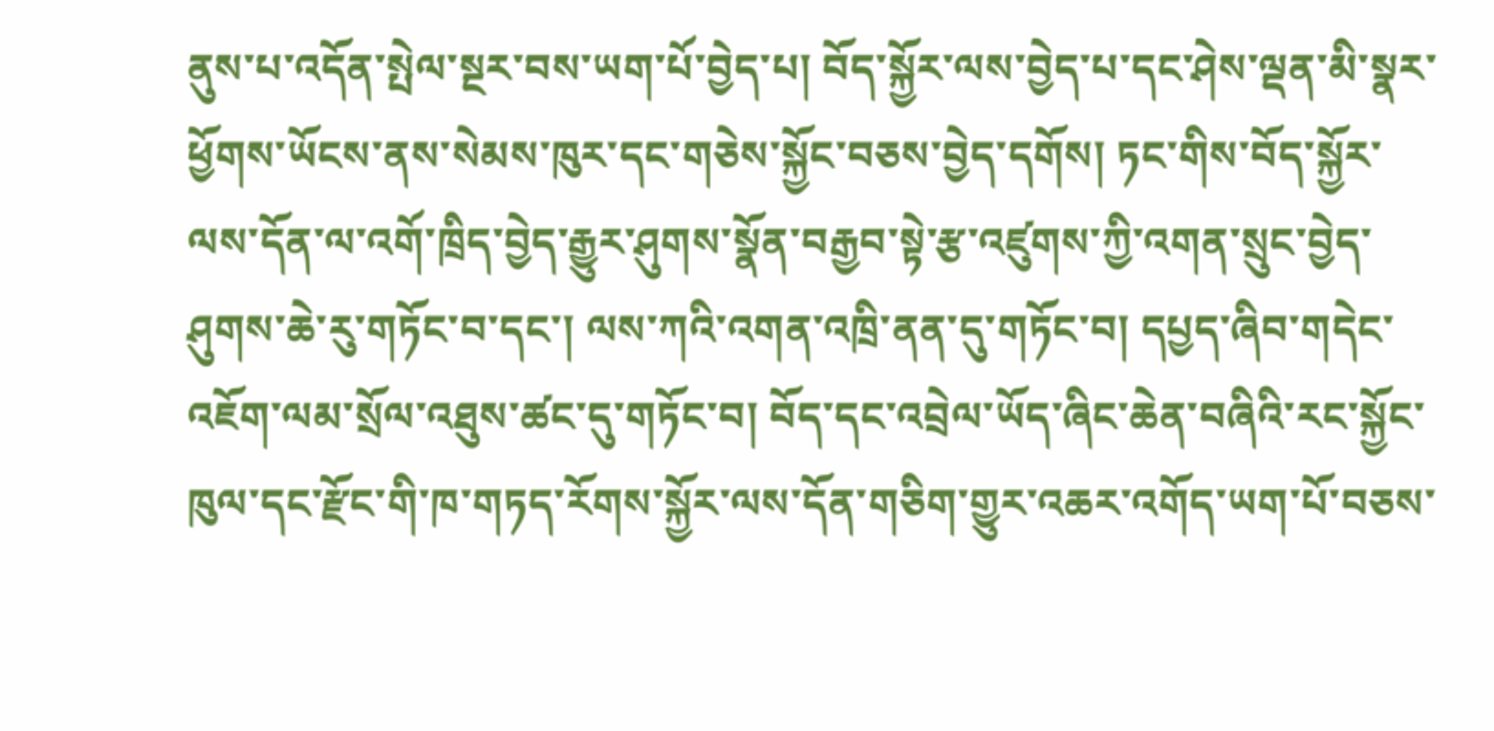ནུས་པ་འདོན་སྤེལ་སྔར་བས་ཡག་པོ་བྱེད་པ། བོད་སྐྱོར་ལས་བྱེད་པ་དང་ཤེས་ལྡན་མི་སྣར་ཕྱོགས་ཡོངས་ནས་སེམས་ཁུར་དང་གཅེས་སྐྱོང་བཅས་བྱེད་དགོས། ཏང་གིས་བོད་སྐྱོར་ལས་དོན་ལ་འགོ་ཁྲིད་བྱེད་རྒྱུར་ཤུགས་སྣོན་བརྒྱབ་སྟེ་རྩ་འཛུགས་ཀྱི་འགན་སྲུང་བྱེད་ཤུགས་ཆེ་རུ་གཏོང་བ་དང་། ལས་ཀའི་འགན་འཁྲི་ནན་དུ་གཏོང་བ། དཔྱད་ཞིབ་གདེང་འཇོག་ལམ་སྲོལ་འཐུས་ཚང་དུ་གཏོང་བ། བོད་དང་འབྲེལ་ཡོད་ཞིང་ཆེན་བཞིའི་རང་སྐྱོང་ཁུལ་དང་རྫོང་གི་ཁ་གཏད་རོགས་སྐྱོར་ལས་དོན་གཅིག་གྱུར་འཆར་འགོད་ཡག་པོ་བཅས་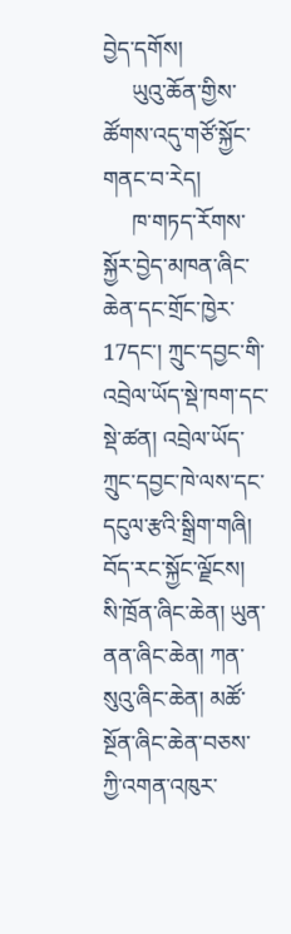བྱེད་དགོས།
     ཡུའུ་ཆོན་གྱིས་ཚོགས་འདུ་གཙོ་སྐྱོང་གནང་བ་རེད།
     ཁ་གཏད་རོགས་སྐྱོར་བྱེད་མཁན་ཞིང་ཆེན་དང་གྲོང་ཁྱེར་17དང་། ཀྲུང་དབྱང་གི་འབྲེལ་ཡོད་སྡེ་ཁག་དང་སྡེ་ཚན། འབྲེལ་ཡོད་ཀྲུང་དབྱང་ཁེ་ལས་དང་དངུལ་རྩའི་སྒྲིག་གཞི། བོད་རང་སྐྱོང་ལྗོངས། སི་ཁྲོན་ཞིང་ཆེན། ཡུན་ནན་ཞིང་ཆེན། ཀན་སུའུ་ཞིང་ཆེན། མཚོ་སྔོན་ཞིང་ཆེན་བཅས་ཀྱི་འགན་འཁུར་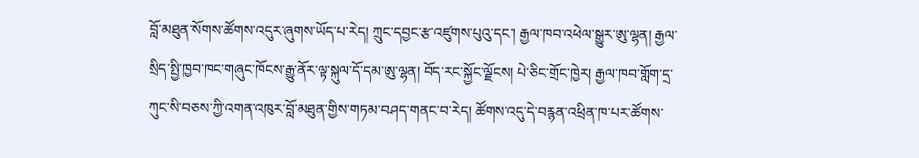བློ་མཐུན་སོགས་ཚོགས་འདུར་ཞུགས་ཡོད་པ་རེད། ཀྲུང་དབྱང་རྩ་འཛུགས་པུའུ་དང་། རྒྱལ་ཁབ་འཕེལ་སྒྱུར་ཨུ་ལྷན། རྒྱལ་སྲིད་སྤྱི་ཁྱབ་ཁང་གཞུང་ཁོངས་རྒྱུ་ནོར་ལྟ་སྐུལ་དོ་དམ་ཨུ་ལྷན། བོད་རང་སྐྱོང་ལྗོངས། པེ་ཅིང་གྲོང་ཁྱེར། རྒྱལ་ཁབ་གློག་དྲ་ཀུང་སི་བཅས་ཀྱི་འགན་འཁུར་བློ་མཐུན་གྱིས་གཏམ་བཤད་གནང་བ་རེད། ཚོགས་འདུ་དེ་བརྙན་འཕྲིན་ཁ་པར་ཚོགས་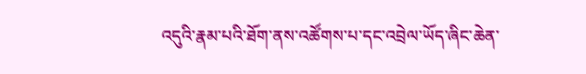འདུའི་རྣམ་པའི་ཐོག་ནས་འཚོགས་པ་དང་འབྲེལ་ཡོད་ཞིང་ཆེན་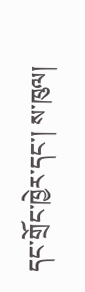དང་གྲོང་ཁྱེར་དང་། ས་ཁུལ།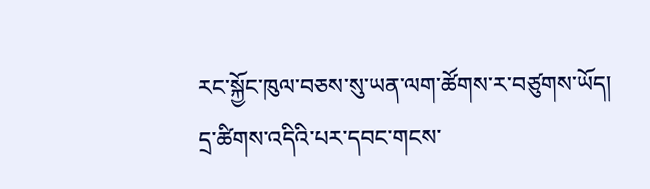རང་སྐྱོང་ཁུལ་བཅས་སུ་ཡན་ལག་ཚོགས་ར་བཙུགས་ཡོད།
དྲ་ཚིགས་འདིའི་པར་དབང་གངས་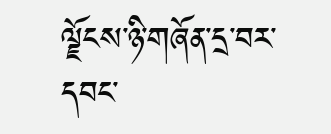ལྗོངས་ཉི་གཞོན་དྲ་བར་དབང་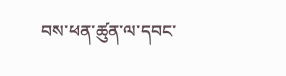བས་ཕན་ཚུན་ལ་དབང་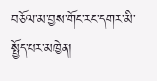བཅོལ་མ་བྱས་གོང་རང་དགར་མི་སྤྱོད་པར་མཁྱེན།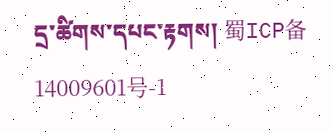དྲ་ཚིགས་དཔང་རྟགས། 蜀ICP备14009601号-1